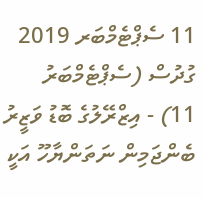11 ސެޕްޓެމްބަރ 2019
ގުދުސް (ސެޕްޓެމްބަރު 11) - އިޒްރޭލުގެ ބޮޑު ވަޒީރު ބެންޖަމިން ނަތަންޔާހޫ އަކީ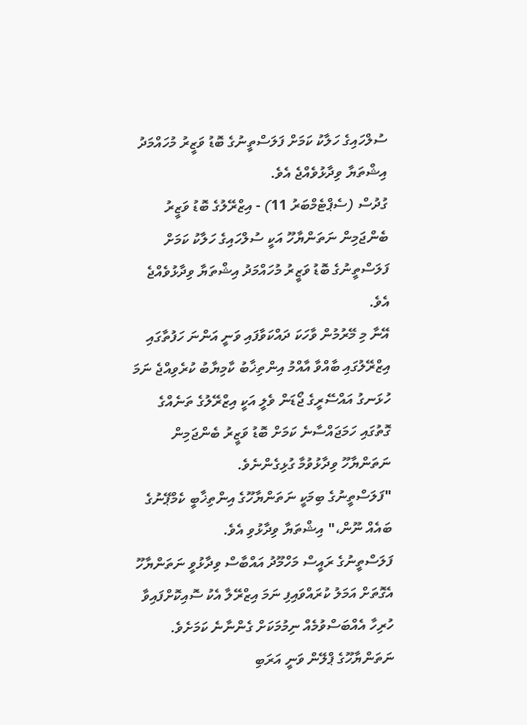ސުލްހައިގެ ހަލާކު ކަމަށް ފަލަސްތީނުގެ ބޮޑު ވަޒީރު މުހައްމަދު އިޝްތަޔާ ވިދާޅުވެއްޖެ އެވެ.
ގުދުސް (ސެޕްޓެމްބަރު 11) - އިޒްރޭލުގެ ބޮޑު ވަޒީރު ބެންޖަމިން ނަތަންޔާހޫ އަކީ ސުލްހައިގެ ހަލާކު ކަމަށް ފަލަސްތީނުގެ ބޮޑު ވަޒީރު މުހައްމަދު އިޝްތަޔާ ވިދާޅުވެއްޖެ އެވެ.
އޭނާ މި މޭރުމުން ވާހަކަ ދައްކަވާފައި ވަނީ އަންނަ ހަފުތާގައި އިޒްރޭލުގައި ބާއްވާ އާއްމު އިންތިޚާބު ކާމިޔާބު ކުރެވިއްޖެ ނަމަ ހުޅަނގު އައްސޭރީގެ ޖޯޑަން ވެލީ އަކީ އިޒްރޭލުގެ ތަނެއްގެ ގޮތުގައި ހަމަޖައްސާނެ ކަމަށް ބޮޑު ވަޒީރު ބެންޖަމިން ނަތަންޔާހޫ ވިދާޅުވުމާ ގުޅިގެންނެވެ.
"ފަލަސްތީނުގެ ބިމަކީ ނަތަންޔާހޫގެ އިންތިޚާބީ ކެމްޕޭނުގެ ބައެއް ނޫން،" އިޝްތަޔާ ވިދާޅުވި އެވެ.
ފަލަސްތީނުގެ ރައީސް މަހްމޫދު އައްބާސް ވިދާޅުވީ ނަތަންޔާހޫ އެގޮތަށް އަމަލު ކުރައްވައިފި ނަމަ އިޒްރޭލާ އެކު ސޮއިކޮށްފައިވާ ހުރިހާ އެއްބަސްވުމެއް ނިމުމަކަށް ގެންނާނެ ކަމަށެވެ.
ނަތަންޔާހޫގެ ޕްލޭން ވަނީ އަރަބި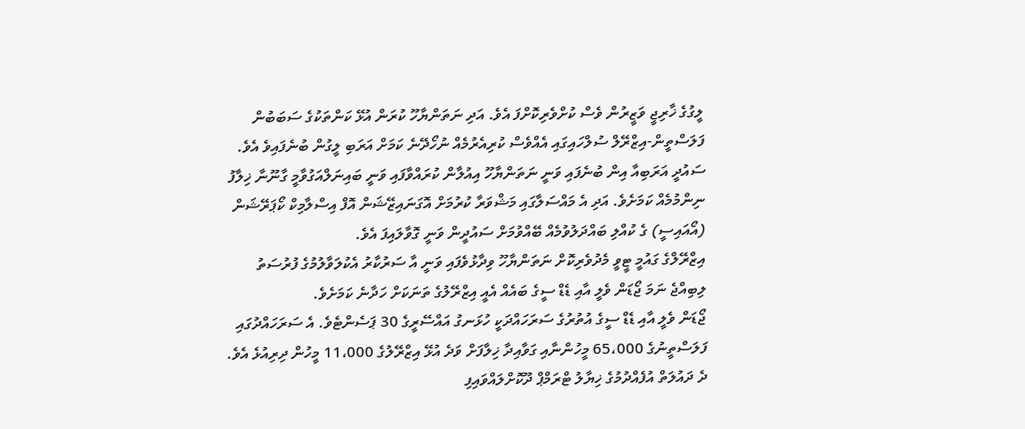ލީގުގެ ޚާރިޖީ ވަޒީރުން ވެސް ކުށްވެރިކޮށްފަ އެވެ. އަދި ނަތަންޔާހޫ ކުރަން އުޅޭ ކަންތަކުގެ ސަބަބުން ފަލަސްތީން-އިޒްރޭލް ސުލްހައިގައި އެއްވެސް ކުރިއެރުމެއް ނުހޯދޭނެ ކަމަށް އަރަބި ލީގުން ބުނެފައިވެ އެވެ.
ސައުދީ އަރަބިއާ އިން ބުނެފައި ވަނީ ނަތަންޔާހޫ އިއުލާން ކުރައްވާފައި ވަނީ ބައިނަލްއަގުވާމީ ގާނޫނާ ޚިލާފު ނިންމުމެއް ކަމަށެވެ. އަދި އެ މައްސަލާގައި މަޝްވަރާ ކުރުމަށް އޮގަނައިޒޭޝަން އޮފް އިސްލާމިކް ކޯޕަރޭޝަން (އޯއައިސީ) ގެ ކުއްލި ބައްދަލުވުމެއް ބޭއްވުމަށް ސައުދީން ވަނީ ގޮވާލައިފަ އެވެ.
އިޒްރޭލްގެ ގައުމީ ޓީވީ މެދުވެރިކޮށް ނަތަންޔާހޫ ވިދާޅުވެފައި ވަނީ އާ ސަރުކާރު އެކުލަވާލުމުގެ ފުރުސަތު ލިބިއްޖެ ނަމަ ޖޯޑަން ވެލީ އާއި ޑެޑް ސީގެ ބައެއް އެއީ އިޒްރޭލުގެ ތަނަކަށް ހަދާނެ ކަމަށެވެ.
ޖޯޑަން ވެލީ އާއި ޑެޑް ސީގެ އުތުރުގެ ސަރަހައްދަކީ ހުޅަނގު އައްސޭރީގެ 30 ޕަސެންޓެވެ. އެ ސަރަހައްދުގައި ފަލަސްތީނުގެ 65،000 މީހުންނާއި ގަވާއިދާ ޚިލާފަށް ވަދެ އުޅޭ އިޒްރޭލުގެ 11،000 މީހުން ދިރިއުޅެ އެވެ.
ދެ ދައުލަތް އުފެއްދުމުގެ ޚިޔާލު ޓްރަމްޕް ދޫކޮށްލައްވައިފި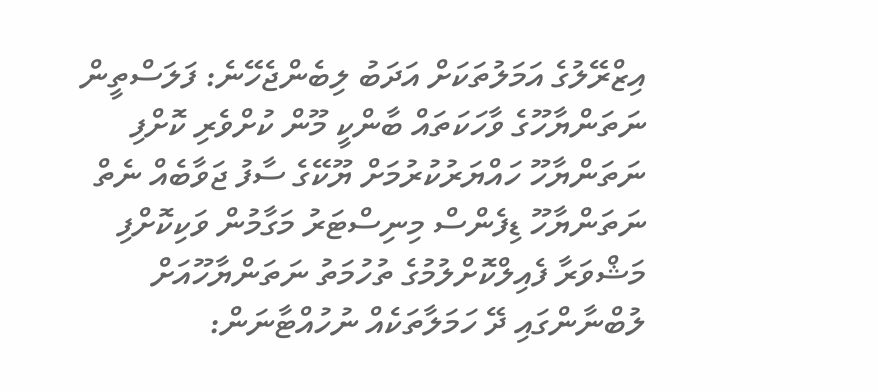އިޒްރޭލުގެ އަމަލުތަކަށް އަދަބު ލިބެންޖެހޭނެ: ފަލަސްތީން
ނަތަންޔާހޫގެ ވާހަކަތައް ބާންކީ މޫން ކުށްވެރި ކޮށްފި
ނަތަންޔާހޫ ހައްޔަރުކުރުމަށް ޔޫކޭގެ ސާފު ޖަވާބެއް ނެތް
ނަތަންޔާހޫ ޑިފެންސް މިނިސްޓަރު މަގާމުން ވަކިކޮށްފި
މަޝްވަރާ ފެއިލްކޮށްލުމުގެ ތުހުމަތު ނަތަންޔާހޫއަށް
ލުބްނާންގައި ދޭ ހަމަލާތަކެއް ނުހުއްޓާނަން: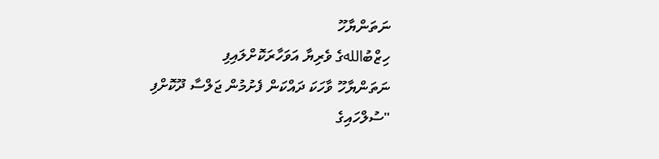ނަތަންޔާހޫ
ހިޒްބުاللهގެ ވެރިޔާ އަވަހާރަކޮށްލައިފި
ނަތަންޔާހޫ ވާހަކަ ދައްކަން ފެށުމުން ޖަލްސާ ދޫކޮށްފި
"ސުލްހައިގެ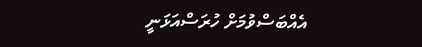އެއްބަސްވުމަށް ހުރަސްއަޅަނީ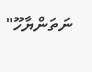ނަތަންޔާހޫ"